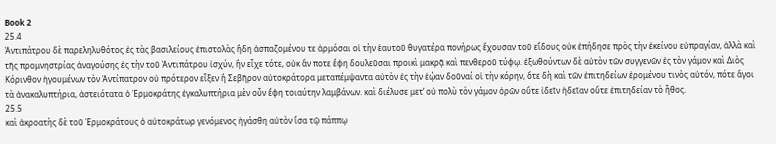Book 2
25.4
Ἀντιπάτρου δὲ παρεληλυθότος ἐς τὰς βασιλείους ἐπιστολὰς ἤδη ἀσπαζομένου τε ἁρμόσαι οἱ τὴν ἑαυτοῦ θυγατέρα πονήρως ἔχουσαν τοῦ εἴδους οὐκ ἐπήδησε πρὸς τὴν ἐκείνου εὐπραγίαν, ἀλλὰ καὶ τῆς προμνηστρίας ἀναγούσης ἐς τὴν τοῦ Ἀντιπάτρου ἰσχύν, ἣν εἶχε τότε, οὐκ ἄν ποτε ἔφη δουλεῦσαι προικὶ μακρᾷ καὶ πενθεροῦ τύφῳ. ἐξωθούντων δὲ αὐτὸν τῶν συγγενῶν ἐς τὸν γάμον καὶ Διὸς Κόρινθον ἡγουμένων τὸν Ἀντίπατρον οὐ πρότερον εἶξεν ἢ Σεβῆρον αὐτοκράτορα μεταπέμψαντα αὐτὸν ἐς τὴν ἑῴαν δοῦναί οἱ τὴν κόρην, ὅτε δὴ καὶ τῶν ἐπιτηδείων ἐρομένου τινὸς αὐτόν, πότε ἄγοι τὰ ἀνακαλυπτήρια, ἀστειότατα ὁ Ἑρμοκράτης ἐγκαλυπτήρια μὲν οὖν ἔφη τοιαύτην λαμβάνων. καὶ διέλυσε μετʼ οὐ πολὺ τὸν γάμον ὁρῶν οὔτε ἰδεῖν ἡδεῖαν οὔτε ἐπιτηδείαν τὸ ἦθος.
25.5
καὶ ἀκροατὴς δὲ τοῦ Ἑρμοκράτους ὁ αὐτοκράτωρ γενόμενος ἠγάσθη αὐτὸν ἴσα τῷ πάππῳ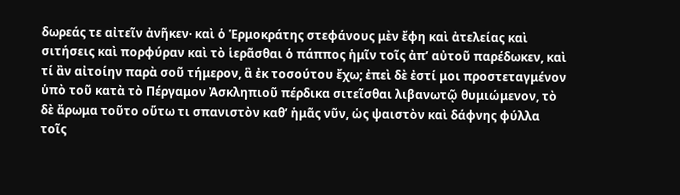δωρεάς τε αἰτεῖν ἀνῆκεν· καὶ ὁ Ἑρμοκράτης στεφάνους μὲν ἔφη καὶ ἀτελείας καὶ σιτήσεις καὶ πορφύραν καὶ τὸ ἱερᾶσθαι ὁ πάππος ἡμῖν τοῖς ἀπʼ αὐτοῦ παρέδωκεν, καὶ τί ἂν αἰτοίην παρὰ σοῦ τήμερον, ἃ ἐκ τοσούτου ἔχω; ἐπεὶ δὲ ἐστί μοι προστεταγμένον ὑπὸ τοῦ κατὰ τὸ Πέργαμον Ἀσκληπιοῦ πέρδικα σιτεῖσθαι λιβανωτῷ θυμιώμενον, τὸ δὲ ἄρωμα τοῦτο οὕτω τι σπανιστὸν καθʼ ἡμᾶς νῦν, ὡς ψαιστὸν καὶ δάφνης φύλλα τοῖς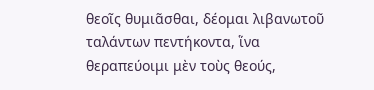θεοῖς θυμιᾶσθαι, δέομαι λιβανωτοῦ ταλάντων πεντήκοντα, ἵνα θεραπεύοιμι μὲν τοὺς θεούς,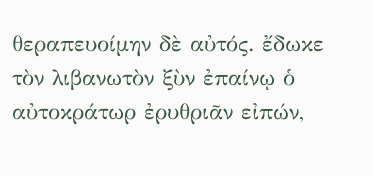θεραπευοίμην δὲ αὐτός. ἔδωκε τὸν λιβανωτὸν ξὺν ἐπαίνῳ ὁ αὐτοκράτωρ ἐρυθριᾶν εἰπών,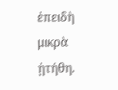ἐπειδὴ μικρὰ ᾐτήθη.